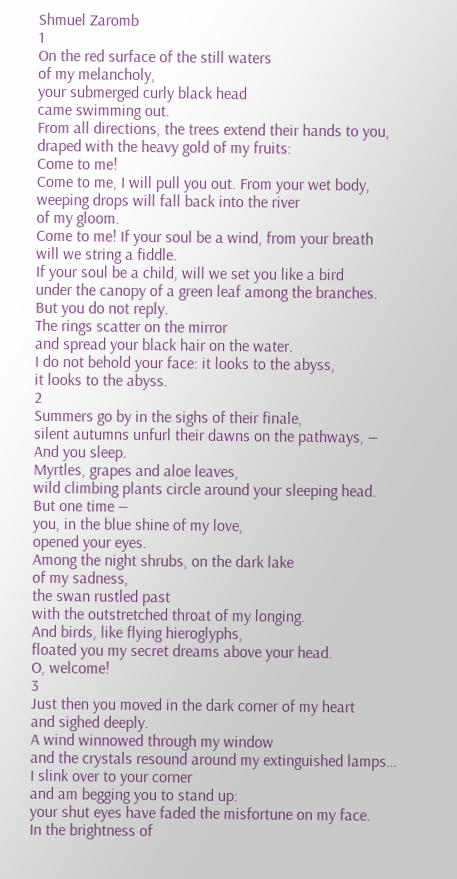Shmuel Zaromb
1
On the red surface of the still waters
of my melancholy,
your submerged curly black head
came swimming out.
From all directions, the trees extend their hands to you,
draped with the heavy gold of my fruits:
Come to me!
Come to me, I will pull you out. From your wet body,
weeping drops will fall back into the river
of my gloom.
Come to me! If your soul be a wind, from your breath
will we string a fiddle.
If your soul be a child, will we set you like a bird
under the canopy of a green leaf among the branches.
But you do not reply.
The rings scatter on the mirror
and spread your black hair on the water.
I do not behold your face: it looks to the abyss,
it looks to the abyss.
2
Summers go by in the sighs of their finale,
silent autumns unfurl their dawns on the pathways, —
And you sleep.
Myrtles, grapes and aloe leaves,
wild climbing plants circle around your sleeping head.
But one time —
you, in the blue shine of my love,
opened your eyes.
Among the night shrubs, on the dark lake
of my sadness,
the swan rustled past
with the outstretched throat of my longing.
And birds, like flying hieroglyphs,
floated you my secret dreams above your head.
O, welcome!
3
Just then you moved in the dark corner of my heart
and sighed deeply.
A wind winnowed through my window
and the crystals resound around my extinguished lamps…
I slink over to your corner
and am begging you to stand up:
your shut eyes have faded the misfortune on my face.
In the brightness of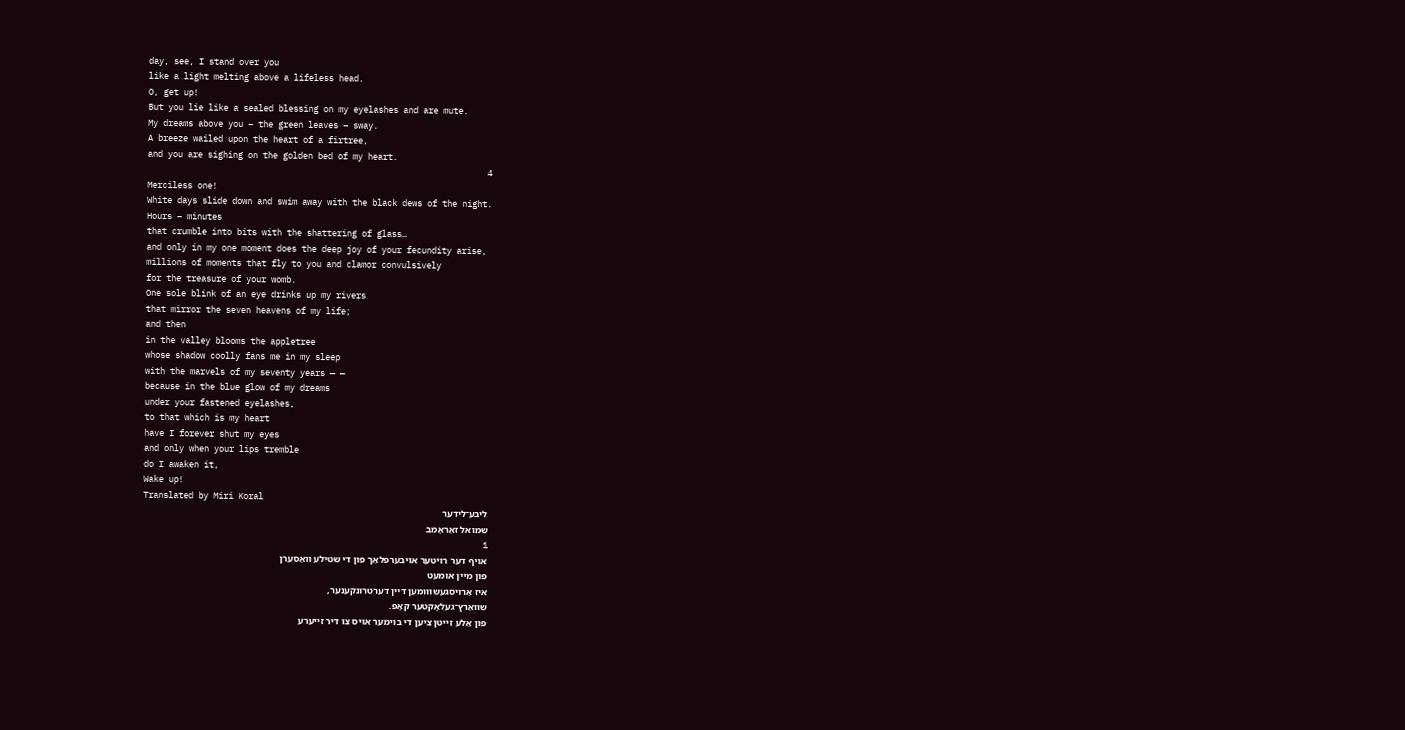day, see, I stand over you
like a light melting above a lifeless head.
O, get up!
But you lie like a sealed blessing on my eyelashes and are mute.
My dreams above you – the green leaves – sway.
A breeze wailed upon the heart of a firtree,
and you are sighing on the golden bed of my heart.
4
Merciless one!
White days slide down and swim away with the black dews of the night.
Hours – minutes
that crumble into bits with the shattering of glass…
and only in my one moment does the deep joy of your fecundity arise,
millions of moments that fly to you and clamor convulsively
for the treasure of your womb.
One sole blink of an eye drinks up my rivers
that mirror the seven heavens of my life;
and then
in the valley blooms the appletree
whose shadow coolly fans me in my sleep
with the marvels of my seventy years — —
because in the blue glow of my dreams
under your fastened eyelashes,
to that which is my heart
have I forever shut my eyes
and only when your lips tremble
do I awaken it,
Wake up!
Translated by Miri Koral
ליבע־לידער
שמואל זאַראָמב
1
אױף דער רױטער אױבערפלאַך פון די שטילע װאַסערן
פון מײן אומעט
איז אַרױסגעשװומען דײן דערטרונקענער,
שװאַרץ־געלאָקטער קאָפּ.
פון אַלע זײטן ציען די בױמער אױס צו דיר זײערע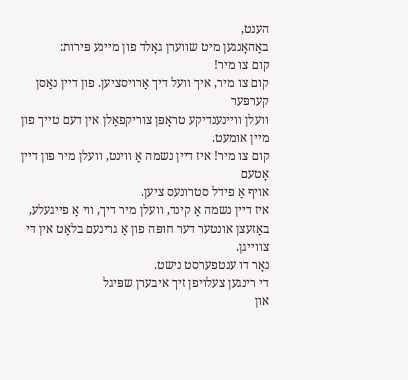הענט,
באַהאָנגען מיט שװערן גאָלד פון מײנע פּירות:
קום צו מיר!
קום צו מיר, איך װעל דיך אַרױסציען. פון דײן נאַסן קערפּער
װעלן װײנענדיקע טראָפּן צוריקפאַלן אין דעם טײך פון מײן אומעט.
קום צו מיר! איז דײן נשמה אַ װינט, װעלן מיר פון דײן אָטעם
אױף אַ פידל סטרונעס ציען.
איז דײן נשמה אַ קינד, װעלן מיר דיך, װי אַ פײגעלע,
באַזעצן אונטער דער חופּה פון אַ גרינעם בלאַט אין די צװײגן.
נאָר דו ענטפערסט נישט.
די רינגען צעלױפן זיך איבערן שפּיגל
און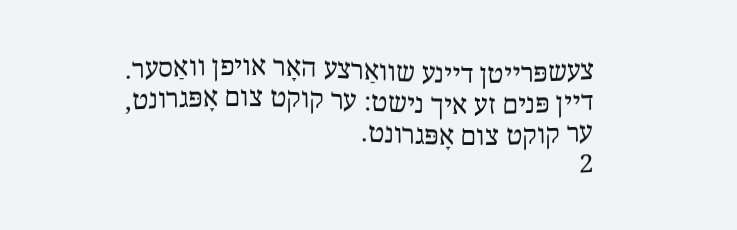צעשפּרײטן דײנע שװאַרצע האָר אױפן װאַסער.
דײן פּנים זע איך נישט: ער קוקט צום אָפּגרונט,
ער קוקט צום אָפּגרונט.
2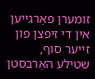זומערן פאַרגײען אין די זיפצן פון זײער סוף,
שטילע האַרבסטן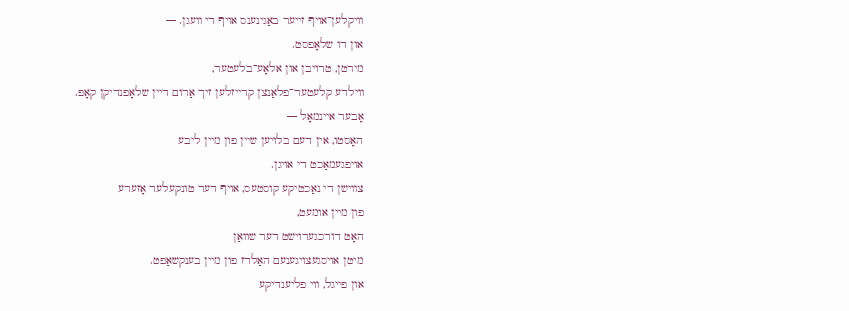װיקלען־אױף זײער באַגינענס אױף די װעגן. —
און דו שלאָפסט.
מירטן, טרױבן און אלאָע־בלעטער,
װילדע קלעטער־פלאַנצן קרײזלען זיך אַרום דײן שלאָפנדיקן קאָפּ.
אָבער אײנמאָל —
האָסטו, אין דעם בלױען שײן פון מײן ליבע
אױפגעמאַכט די אױגן.
צװישן די נאַכטיקע קוסטעס, אױף דער טונקעלער אָזערע
פון מײן אומעט,
האָט דורכגערױשט דער שװאַן
מיטן אױסגעצױגענעם האַלדז פון מײן בענקשאַפט.
און פײגל, װי פליענדיקע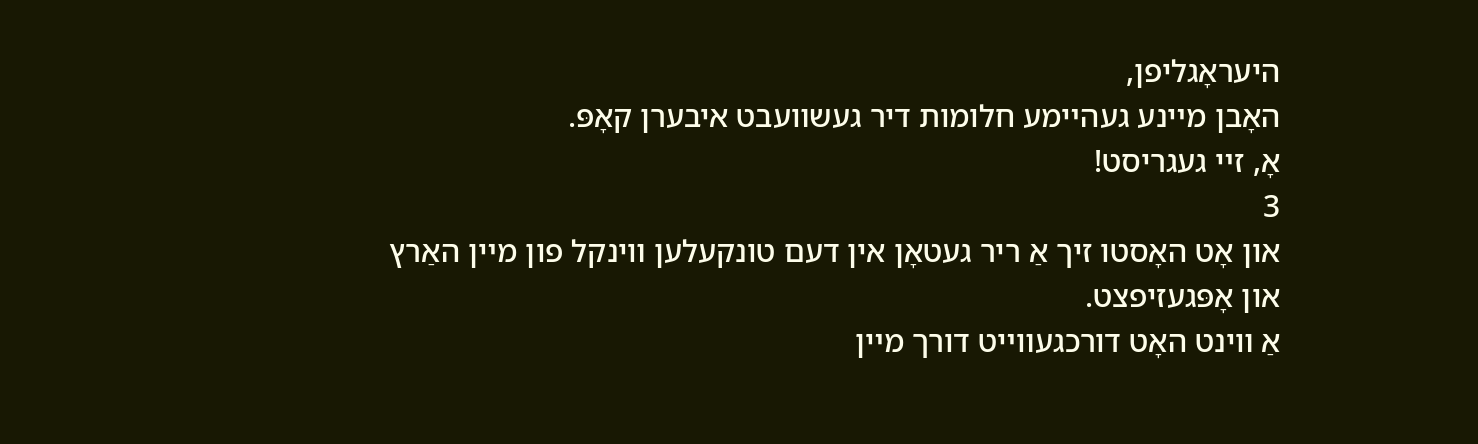היעראָגליפן,
האָבן מײנע געהײמע חלומות דיר געשװעבט איבערן קאָפּ.
אָ, זײ געגריסט!
3
און אָט האָסטו זיך אַ ריר געטאָן אין דעם טונקעלען װינקל פון מײן האַרץ
און אָפּגעזיפצט.
אַ װינט האָט דורכגעװײט דורך מײן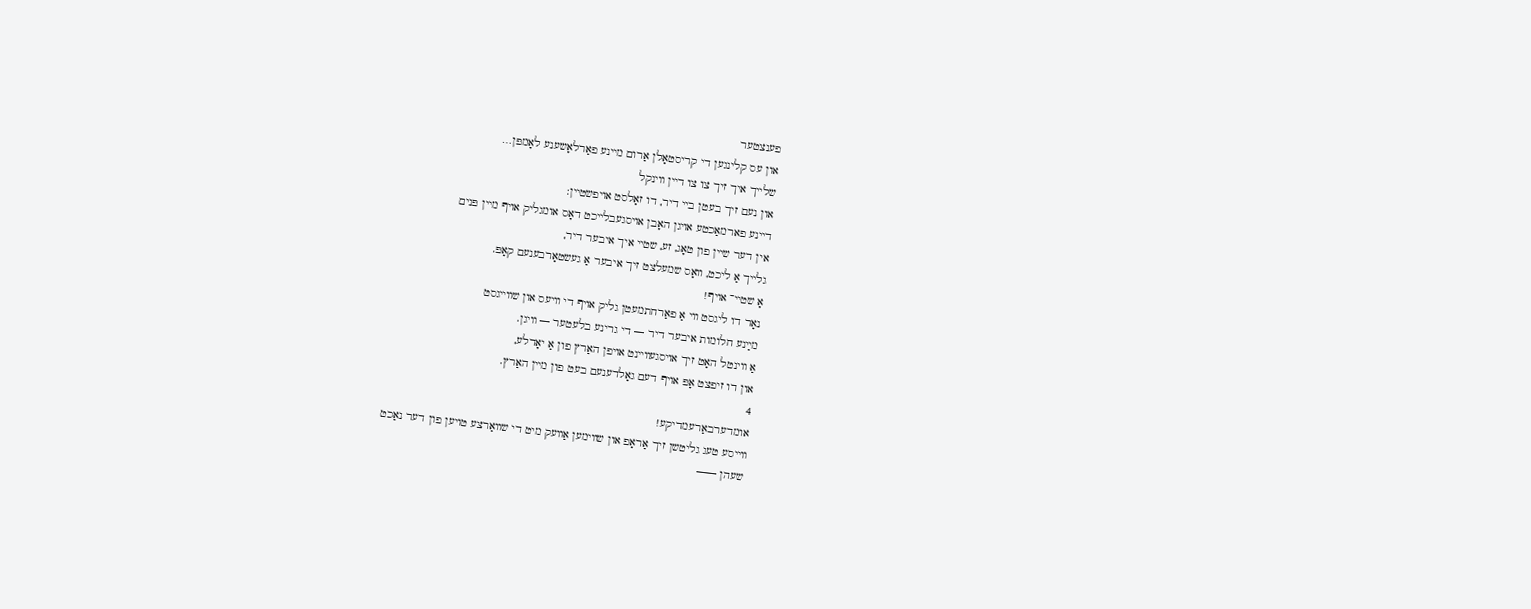פענצטער
און עס קלינגען די קריסטאָלן אַרום מײנע פאַרלאָשענע לאָמפּן…
שלײך איך זיך צו צו דײן װינקל
און נעם זיך בעטן בײ דיר, דו זאָלסט אױפשטײן:
דײנע פארמאַכטע אױגן האָבן אױסגעבלײכט דאָס אומגליק אױף מײן פּנים
אין דער שײן פון טאָג, זע, שטײ איך איבער דיר,
גלײך אַ ליכט, װאָס שמעלצט זיך איבער אַ געשטאָרבענעם קאָפּ.
אָ שטײ־ אױף!
נאָר דו ליגסט װי אַ פאַרחתמעטן גליק אױף די װיעס און שװײגסט
מײַנע חלומות איבער דיר — די גרינע בלעטער — װיגן.
אַ װינטל האָט זיך אױסגעװײנט אױפן האַרץ פון אַ יאָדלע,
און דו זיפצט אָפּ אױף דעם גאָלדענעם בעט פון מײן האַרץ.
4
אומדערבאַרעמדיקע!
װײסע טעג גליטשן זיך אַראָפ און שװימען אַװעק מיט די שװאַרצע טױען פון דער נאַכט
שעהן ——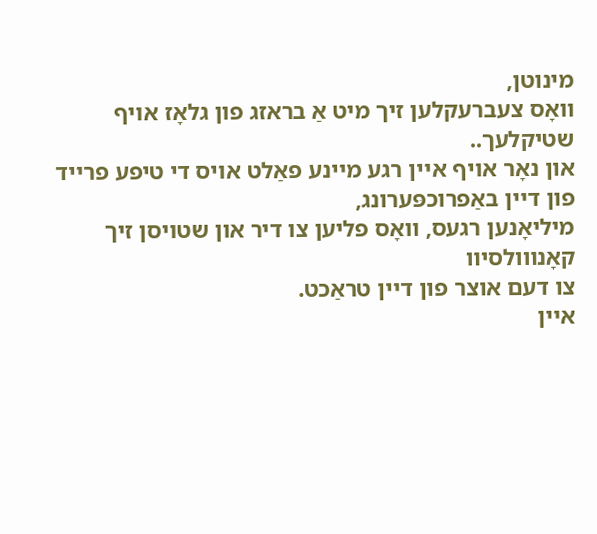מינוטן,
װאָס צעברעקלען זיך מיט אַ בראזג פון גלאָז אױף שטיקלעך..
און נאָר אױף אײן רגע מײנע פאַלט אױס די טיפע פרײד
פון דײן באַפרוכפּערונג,
מיליאָנען רגעס, װאָס פליען צו דיר און שטױסן זיך קאָנװולסיװ
צו דעם אוצר פון דײן טראַכט.
אײן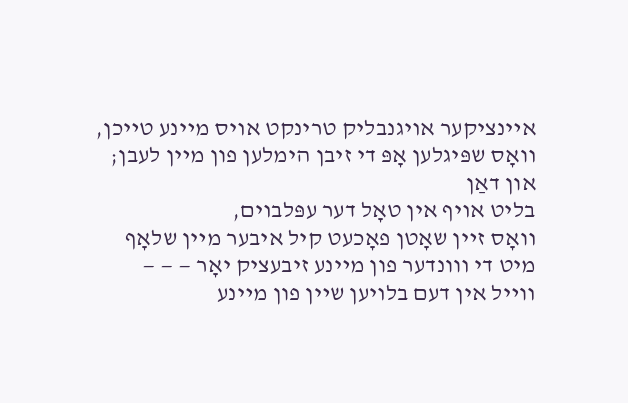אײנציקער אױגנבליק טרינקט אױס מײנע טײכן,
װאָס שפּיגלען אָפּ די זיבן הימלען פון מײן לעבן;
און דאַן
בליט אױף אין טאָל דער עפּלבױם,
װאָס זײן שאָטן פאָכעט קיל איבער מײן שלאָף
מיט די װונדער פון מײנע זיבעציק יאָר — — —
װײל אין דעם בלױען שײן פון מײנע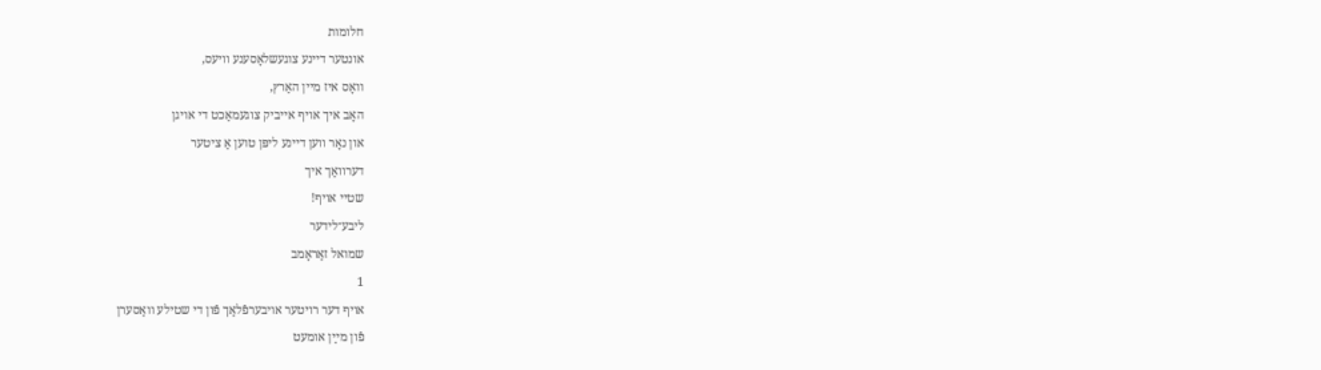חלומות
אונטער דײנע צוגעשלאָסענע װיעס,
װאָס איז מײן האַרץ,
האָב איך אױף אײביק צוגעמאַכט די אױגן
און נאָר װען דײנע ליפּן טוען אַ ציטער
דערװאַך איך
שטײ אױף!
ליבע־לידער
שמואל זאַראָמב
1
אױף דער רױטער אױבערפֿלאַך פֿון די שטילע װאַסערן
פֿון מײַן אומעט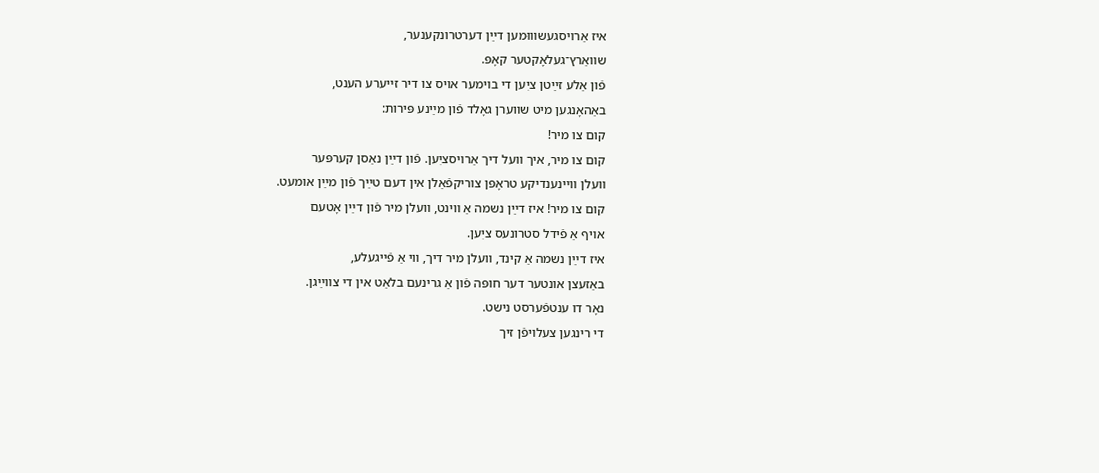איז אַרױסגעשװוּמען דײַן דערטרונקענער,
שװאַרץ־געלאָקטער קאָפּ.
פֿון אַלע זײַטן ציִען די בױמער אױס צו דיר זײערע הענט,
באַהאָנגען מיט שװערן גאָלד פֿון מײַנע פּירות:
קום צו מיר!
קום צו מיר, איך װעל דיך אַרױסציִען. פֿון דײַן נאַסן קערפּער
װעלן װײנענדיקע טראָפּן צוריקפֿאַלן אין דעם טײַך פֿון מײַן אומעט.
קום צו מיר! איז דײַן נשמה אַ װינט, װעלן מיר פֿון דײַן אָטעם
אױף אַ פֿידל סטרונעס ציִען.
איז דײַן נשמה אַ קינד, װעלן מיר דיך, װי אַ פֿײגעלע,
באַזעצן אונטער דער חופּה פֿון אַ גרינעם בלאַט אין די צװײַגן.
נאָר דו ענטפֿערסט נישט.
די רינגען צעלױפֿן זיך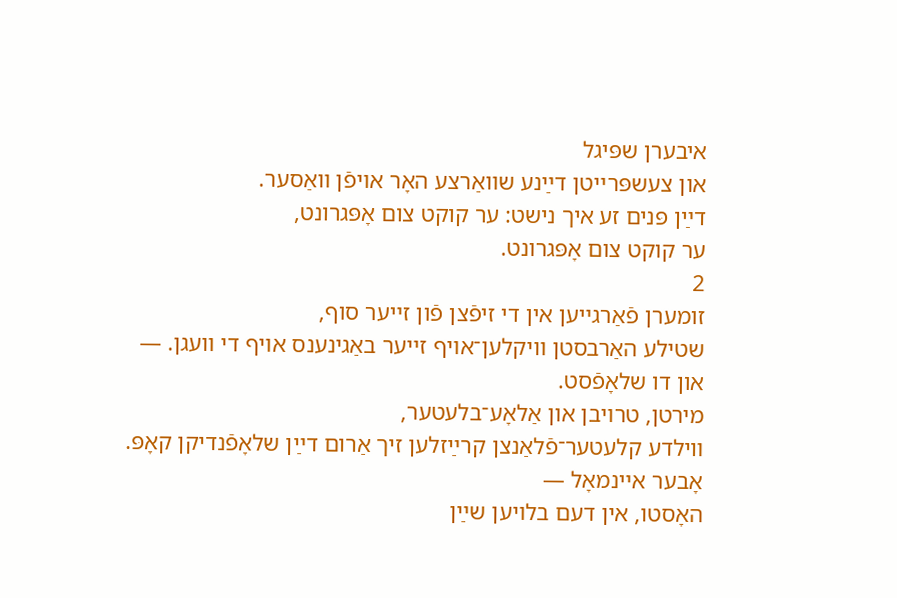איבערן שפּיגל
און צעשפּרײטן דײַנע שװאַרצע האָר אױפֿן װאַסער.
דײַן פּנים זע איך נישט: ער קוקט צום אָפּגרונט,
ער קוקט צום אָפּגרונט.
2
זומערן פֿאַרגײען אין די זיפֿצן פֿון זײער סוף,
שטילע האַרבסטן װיקלען־אױף זײער באַגינענס אױף די װעגן. —
און דו שלאָפֿסט.
מירטן, טרױבן און אַלאָע־בלעטער,
װילדע קלעטער־פֿלאַנצן קרײַזלען זיך אַרום דײַן שלאָפֿנדיקן קאָפּ.
אָבער אײנמאָל —
האָסטו, אין דעם בלױען שײַן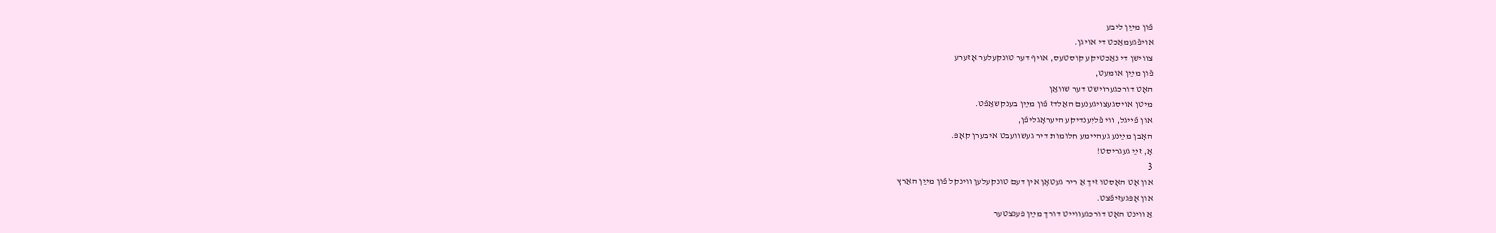פֿון מײַן ליבע
אױפֿגעמאַכט די אױגן.
צװישן די נאַכטיקע קוסטעס, אױף דער טונקעלער אָזערע
פֿון מײַן אומעט,
האָט דורכגערױשט דער שװאַן
מיטן אױסגעצױגענעם האַלדז פֿון מײַן בענקשאַפֿט.
און פֿײגל, װי פֿליִענדיקע היעראָגליפֿן,
האָבן מײַנע געהײמע חלומות דיר געשװעבט איבערן קאָפּ.
אָ, זײַ געגריסט!
3
און אָט האָסטו זיך אַ ריר געטאָן אין דעם טונקעלען װינקל פֿון מײַן האַרץ
און אָפּגעזיפֿצט.
אַ װינט האָט דורכגעװײט דורך מײַן פענצטער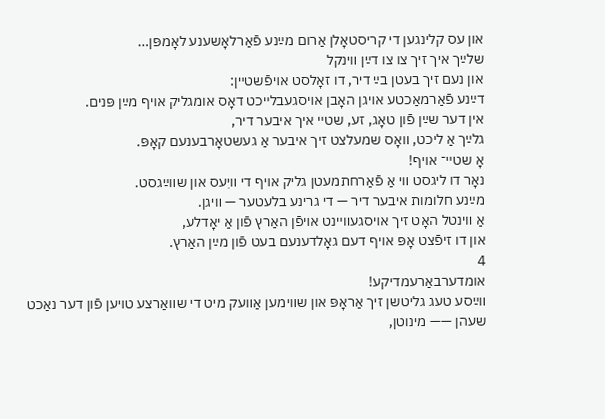און עס קלינגען די קריסטאָלן אַרום מײַנע פֿאַרלאָשענע לאָמפּן…
שלײַך איך זיך צו צו דײַן װינקל
און נעם זיך בעטן בײַ דיר, דו זאָלסט אױפֿשטײן:
דײַנע פֿאַרמאַכטע אױגן האָבן אױסגעבלײכט דאָס אומגליק אױף מײַן פּנים.
אין דער שײַן פֿון טאָג, זע, שטײ איך איבער דיר,
גלײַך אַ ליכט, װאָס שמעלצט זיך איבער אַ געשטאָרבענעם קאָפּ.
אָ שטײ־ אױף!
נאָר דו ליגסט װי אַ פֿאַרחתמעטן גליק אױף די װיִעס און שװײַגסט.
מײַנע חלומות איבער דיר — די גרינע בלעטער — װיגן.
אַ װינטל האָט זיך אױסגעװײנט אױפֿן האַרץ פֿון אַ יאָדלע,
און דו זיפֿצט אָפּ אױף דעם גאָלדענעם בעט פֿון מײַן האַרץ.
4
אומדערבאַרעמדיקע!
װײַסע טעג גליטשן זיך אַראָפּ און שװימען אַװעק מיט די שװאַרצע טױען פֿון דער נאַכט
שעהן —— מינוטן,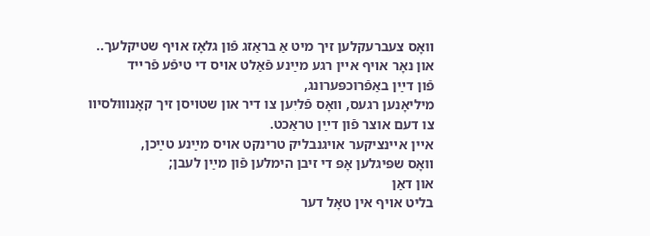װאָס צעברעקלען זיך מיט אַ בראַזג פֿון גלאָז אױף שטיקלעך..
און נאָר אױף אײן רגע מײַנע פֿאַלט אױס די טיפֿע פֿרײד
פֿון דײַן באַפֿרוכפּערונג,
מיליאָנען רגעס, װאָס פֿליִען צו דיר און שטױסן זיך קאָנװוּלסיװ
צו דעם אוצר פֿון דײַן טראַכט.
אײן אײנציקער אױגנבליק טרינקט אױס מײַנע טײַכן,
װאָס שפּיגלען אָפּ די זיבן הימלען פֿון מײַן לעבן;
און דאַן
בליט אױף אין טאָל דער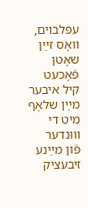עפּלבױם,
װאָס זײַן שאָטן פֿאָכעט קיל איבער מײַן שלאָף
מיט די װוּנדער פֿון מײַנע זיבעציק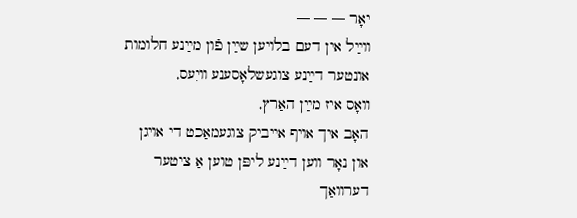יאָר — — —
װײַל אין דעם בלױען שײַן פֿון מײַנע חלומות
אונטער דײַנע צוגעשלאָסענע װיִעס,
װאָס איז מײַן האַרץ,
האָב איך אױף אײביק צוגעמאַכט די אױגן
און נאָר װען דײַנע ליפּן טוען אַ ציטער
דערװאַך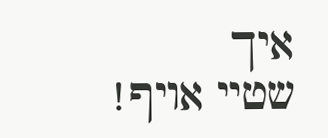איך
שטײ אױף!